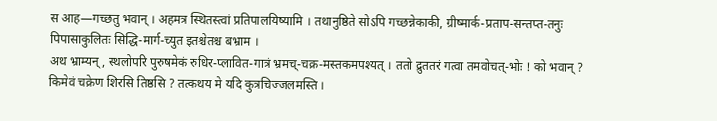स आह—गच्छतु भवान् । अहमत्र स्थितस्त्वां प्रतिपालयिष्यामि । तथानुष्ठिते सोऽपि गच्छन्नेकाकी, ग्रीष्मार्क-प्रताप-सन्तप्त-तनुः पिपासाकुलितः सिद्धि-मार्ग-च्युत इतश्चेतश्च बभ्राम ।
अथ भ्राम्यन्, स्थलोपरि पुरुषमेकं रुधिर-प्लावित-गात्रं भ्रमच्-चक्र-मस्तकमपश्यत् । ततो द्रुततरं गत्वा तमवोचत्-भोः ! को भवान् ? किमेवं चक्रेण शिरसि तिष्ठसि ? तत्कथय मे यदि कुत्रचिज्जलमस्ति ।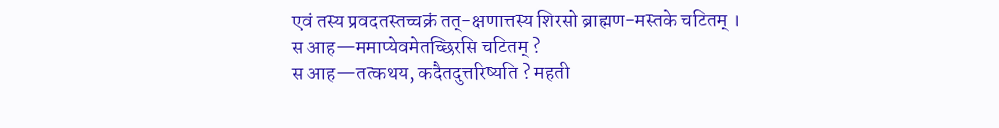एवं तस्य प्रवदतस्तच्चक्रं तत्-क्षणात्तस्य शिरसो ब्राह्मण-मस्तके चटितम् ।
स आह—ममाप्येवमेतच्छिरसि चटितम् ?
स आह—तत्कथय, कदैतदुत्तरिष्यति ? महती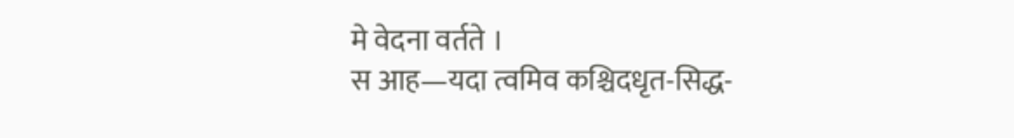मे वेदना वर्तते ।
स आह—यदा त्वमिव कश्चिदधृत-सिद्ध-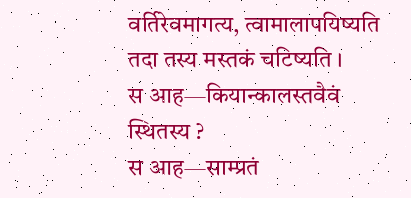वर्तिरेवमागत्य, त्वामालापयिष्यति तदा तस्य मस्तकं चटिष्यति ।
स आह—कियान्कालस्तवैवं स्थितस्य ?
स आह—साम्प्रतं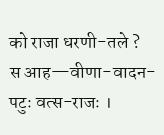को राजा धरणी-तले ?
स आह—वीणा-वादन-पटुः वत्स-राजः ।